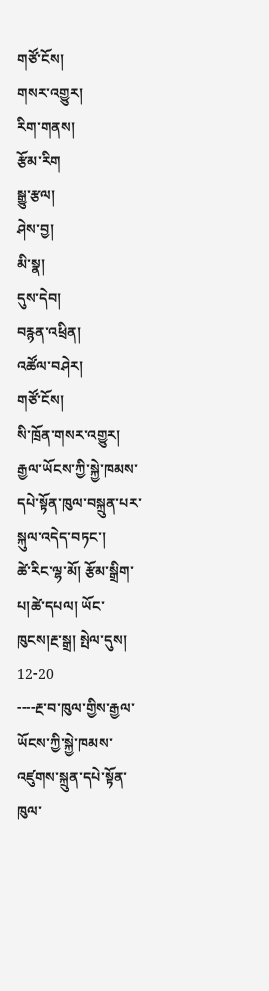གཙོ་ངོས།
གསར་འགྱུར།
རིག་གནས།
རྩོམ་རིག
སྒྱུ་རྩལ།
ཤེས་བྱ།
མི་སྣ།
དུས་དེབ།
བརྙན་འཕྲིན།
འཚོལ་བཤེར།
གཙོ་ངོས།
སི་ཁྲོན་གསར་འགྱུར།
རྒྱལ་ཡོངས་ཀྱི་སྐྱེ་ཁམས་དཔེ་སྟོན་ཁུལ་བསྐྲུན་པར་སྐུལ་འདེད་བཏང་།
ཚེ་རིང་ལྷ་མོ། རྩོམ་སྒྲིག་པ།ཚེ་དཔལ། ཡོང་ཁུངས།རྔ་སྒྲ། སྤེལ་དུས། 12-20
----རྔ་བ་ཁུལ་གྱིས་རྒྱལ་ཡོངས་ཀྱི་སྐྱེ་ཁམས་འཛུགས་སྐྲུན་དཔེ་སྟོན་ཁུལ་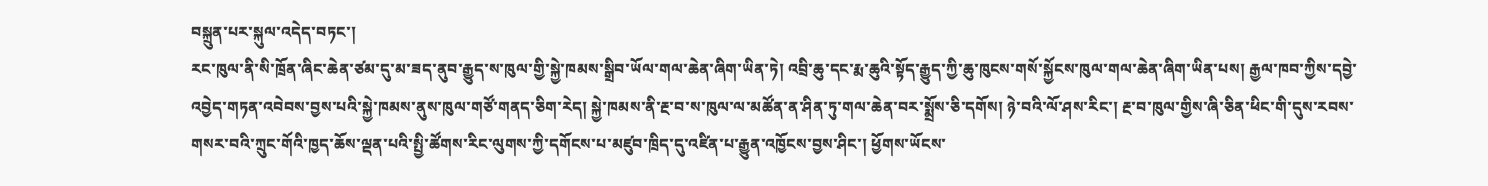བསྐྲུན་པར་སྐུལ་འདེད་བཏང་།
རང་ཁུལ་ནི་སི་ཁྲོན་ཞིང་ཆེན་ཙམ་དུ་མ་ཟད་ནུབ་རྒྱུད་ས་ཁུལ་གྱི་སྐྱེ་ཁམས་སྒྲིབ་ཡོལ་གལ་ཆེན་ཞིག་ཡིན་ཏེ། འབྲི་ཆུ་དང་རྨ་ཆུའི་སྟོད་རྒྱུད་ཀྱི་ཆུ་ཁུངས་གསོ་སྐྱོངས་ཁུལ་གལ་ཆེན་ཞིག་ཡིན་པས། རྒྱལ་ཁབ་ཀྱིས་དབྱེ་འབྱེད་གཏན་འབེབས་བྱས་པའི་སྐྱེ་ཁམས་ནུས་ཁུལ་གཙོ་གནད་ཅིག་རེད། སྐྱེ་ཁམས་ནི་རྔ་བ་ས་ཁུལ་ལ་མཚོན་ན་ཤིན་ཏུ་གལ་ཆེན་བར་སྨྲོས་ཅི་དགོས། ཉེ་བའི་ལོ་ཤས་རིང་། རྔ་བ་ཁུལ་གྱིས་ཞི་ཅིན་ཕིང་གི་དུས་རབས་གསར་བའི་ཀྲུང་གོའི་ཁྱད་ཆོས་ལྡན་པའི་སྤྱི་ཚོགས་རིང་ལུགས་ཀྱི་དགོངས་པ་མཛུབ་ཁྲིད་དུ་འཛིན་པ་རྒྱུན་འཁྱོངས་བྱས་ཤིང་། ཕྱོགས་ཡོངས་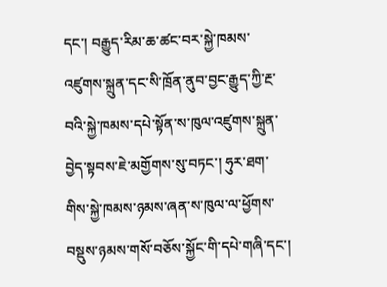དང་། བརྒྱུད་རིམ་ཆ་ཚང་བར་སྐྱེ་ཁམས་འཛུགས་སྐྲུན་དང་སི་ཁྲོན་ནུབ་བྱང་རྒྱུད་ཀྱི་རྔ་བའི་སྐྱེ་ཁམས་དཔེ་སྟོན་ས་ཁུལ་འཛུགས་སྐྲུན་བྱེད་སྟབས་ཇེ་མགྱོགས་སུ་བཏང་། ཧུར་ཐག་གིས་སྐྱེ་ཁམས་ཉམས་ཞན་ས་ཁུལ་ལ་ཕྱོགས་བསྡུས་ཉམས་གསོ་བཅོས་སྐྱོང་གི་དཔེ་གཞི་དང་།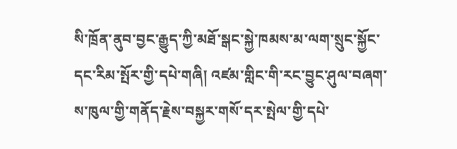སི་ཁྲོན་ནུབ་བྱང་རྒྱུད་ཀྱི་མཐོ་སྒང་སྐྱེ་ཁམས་མ་ལག་སྲུང་སྐྱོང་དང་རིམ་སྤོར་གྱི་དཔེ་གཞི། འཛམ་གླིང་གི་རང་བྱུང་ཤུལ་བཞག་ས་ཁུལ་གྱི་གནོད་རྗེས་བསྐྱར་གསོ་དར་སྤེལ་གྱི་དཔེ་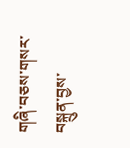གཞི་བཅས་གསར་བསྐྲུན་བྱས་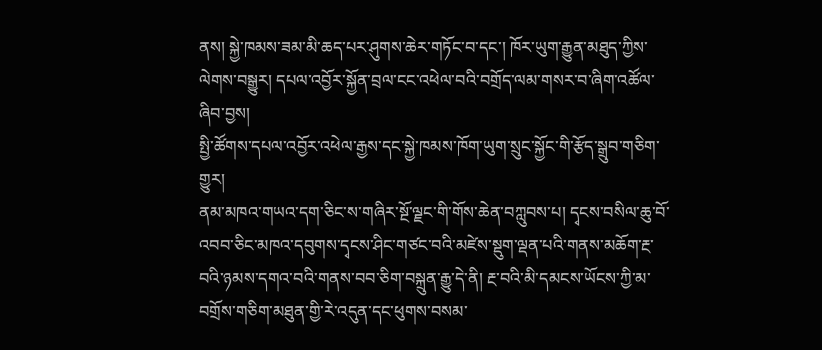ནས། སྐྱེ་ཁམས་ཟམ་མི་ཆད་པར་ཤུགས་ཆེར་གཏོང་བ་དང་། ཁོར་ཡུག་རྒྱུན་མཐུད་ཀྱིས་ལེགས་བསྒྱུར། དཔལ་འབྱོར་སྐྱོན་བྲལ་ངང་འཕེལ་བའི་བགྲོད་ལམ་གསར་བ་ཞིག་འཚོལ་ཞིབ་བྱས།
སྤྱི་ཚོགས་དཔལ་འབྱོར་འཕེལ་རྒྱས་དང་སྐྱེ་ཁམས་ཁོག་ཡུག་སྲུང་སྐྱོང་གི་རྩོད་སྒྲུབ་གཅིག་གྱུར།
ནམ་མཁའ་གཡའ་དག་ཅིང་ས་གཞིར་སྔོ་ལྗང་གི་གོས་ཆེན་བཀླུབས་པ། དྭངས་བསིལ་ཆུ་བོ་འབབ་ཅིང་མཁའ་དབུགས་དྭངས་ཤིང་གཙང་བའི་མཛེས་སྡུག་ལྡན་པའི་གནས་མཆོག་རྔ་བའི་ཉམས་དགའ་བའི་གནས་བབ་ཅིག་བསྐྲུན་རྒྱུ་དེ་ནི། རྔ་བའི་མི་དམངས་ཡོངས་ཀྱི་མ་བགྲོས་གཅིག་མཐུན་གྱི་རེ་འདུན་དང་ཕུགས་བསམ་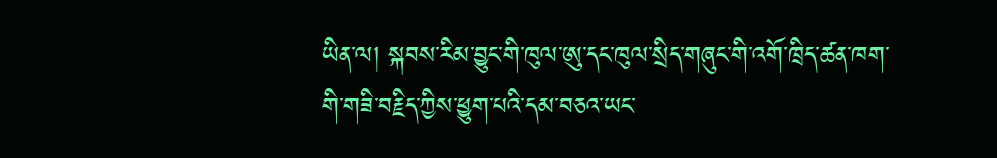ཡིན་ལ། སྐབས་རིམ་བྱུང་གི་ཁུལ་ཨུ་དང་ཁུལ་སྲིད་གཞུང་གི་འགོ་ཁྲིད་ཚན་ཁག་གི་གཟི་བརྗིད་ཀྱིས་ཕྱུག་པའི་དམ་བཅའ་ཡང་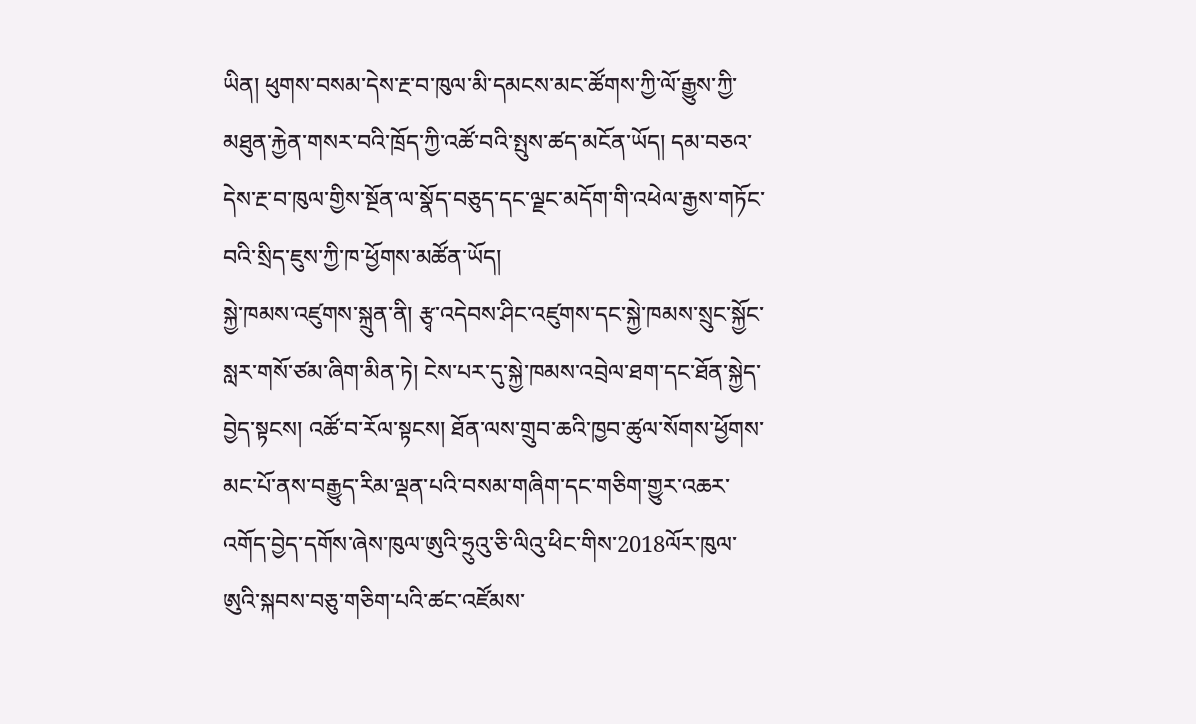ཡིན། ཕུགས་བསམ་དེས་རྔ་བ་ཁུལ་མི་དམངས་མང་ཚོགས་ཀྱི་ལོ་རྒྱུས་ཀྱི་མཐུན་རྐྱེན་གསར་བའི་ཁྲོད་ཀྱི་འཚོ་བའི་སྤུས་ཚད་མངོན་ཡོད། དམ་བཅའ་དེས་རྔ་བ་ཁུལ་གྱིས་སྔོན་ལ་སྣོད་བཅུད་དང་ལྗང་མདོག་གི་འཕེལ་རྒྱས་གཏོང་བའི་སྲིད་ཇུས་ཀྱི་ཁ་ཕྱོགས་མཚོན་ཡོད།
སྐྱེ་ཁམས་འཛུགས་སྐྲུན་ནི། རྩྭ་འདེབས་ཤིང་འཛུགས་དང་སྐྱེ་ཁམས་སྲུང་སྐྱོང་སླར་གསོ་ཙམ་ཞིག་མིན་ཏེ། ངེས་པར་དུ་སྐྱེ་ཁམས་འབྲེལ་ཐག་དང་ཐོན་སྐྱེད་བྱེད་སྟངས། འཚོ་བ་རོལ་སྟངས། ཐོན་ལས་གྲུབ་ཆའི་ཁྱབ་ཚུལ་སོགས་ཕྱོགས་མང་པོ་ནས་བརྒྱུད་རིམ་ལྡན་པའི་བསམ་གཞིག་དང་གཅིག་གྱུར་འཆར་འགོད་བྱེད་དགོས་ཞེས་ཁུལ་ཨུའི་ཧྲུའུ་ཅི་ལིའུ་ཕིང་གིས་2018ལོར་ཁུལ་ཨུའི་སྐབས་བཅུ་གཅིག་པའི་ཚང་འཛོམས་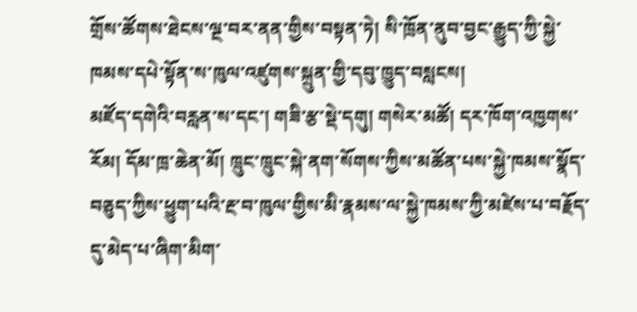གྲོས་ཚོགས་ཐེངས་ལྔ་བར་ནན་གྱིས་བསྟན་ཏེ། སི་ཁྲོན་ནུབ་བྱང་རྒྱུད་ཀྱི་སྐྱེ་ཁམས་དཔེ་སྟོན་ས་ཁུལ་འཛུགས་སྐྲུན་གྱི་དབུ་ཁྱུད་བསླངས།
མཛོད་དགེའི་བརླན་ས་དང་། གཟི་རྩ་སྡེ་དགུ། གསེར་མཚོ། དར་ཁོག་འཁྱགས་རོམ། དོམ་ཁྲ་ཆེན་མོ། ཁྲུང་ཁྲུང་སྐེ་ནག་སོགས་ཀྱིས་མཚོན་པས་སྐྱེ་ཁམས་སྣོད་བཅུད་ཀྱིས་ཕྱུག་པའི་རྔ་བ་ཁུལ་གྱིས་མི་རྣམས་ལ་སྐྱེ་ཁམས་ཀྱི་མཛེས་པ་བརྗོད་དུ་མེད་པ་ཞིག་མིག་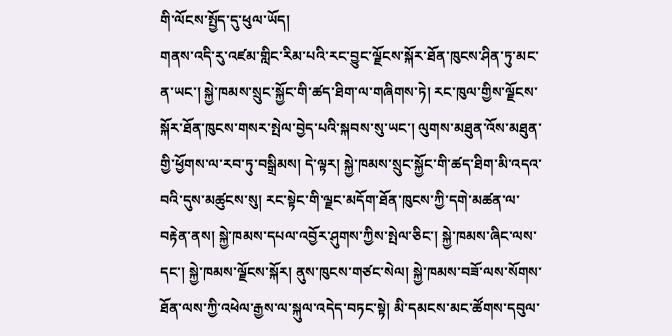གི་ལོངས་སྤྱོད་དུ་ཕུལ་ཡོད།
གནས་འདི་རུ་འཛམ་གླིང་རིམ་པའི་རང་བྱུང་ལྗོངས་སྐོར་ཐོན་ཁུངས་ཤིན་ཏུ་མང་ན་ཡང་། སྐྱེ་ཁམས་སྲུང་སྐྱོང་གི་ཚད་ཐིག་ལ་གཞིགས་ཏེ། རང་ཁུལ་གྱིས་ལྗོངས་སྐོར་ཐོན་ཁུངས་གསར་སྤེལ་བྱེད་པའི་སྐབས་སུ་ཡང་། ལུགས་མཐུན་འོས་མཐུན་གྱི་ཕྱོགས་ལ་རབ་ཏུ་བསྒྲིམས། དེ་ལྟར། སྐྱེ་ཁམས་སྲུང་སྐྱོང་གི་ཚད་ཐིག་མི་འདའ་བའི་དུས་མཚུངས་སུ། རང་སྟེང་གི་ལྗང་མདོག་ཐོན་ཁུངས་ཀྱི་དགེ་མཚན་ལ་བརྟེན་ནས། སྐྱེ་ཁམས་དཔལ་འབྱོར་ཤུགས་ཀྱིས་སྤེལ་ཅིང་། སྐྱེ་ཁམས་ཞིང་ལས་དང་། སྐྱེ་ཁམས་ལྗོངས་སྐོར། ནུས་ཁུངས་གཙང་སེལ། སྐྱེ་ཁམས་བཟོ་ལས་སོགས་ཐོན་ལས་ཀྱི་འཕེལ་རྒྱས་ལ་སྐུལ་འདེད་བཏང་སྟེ། མི་དམངས་མང་ཚོགས་དབུལ་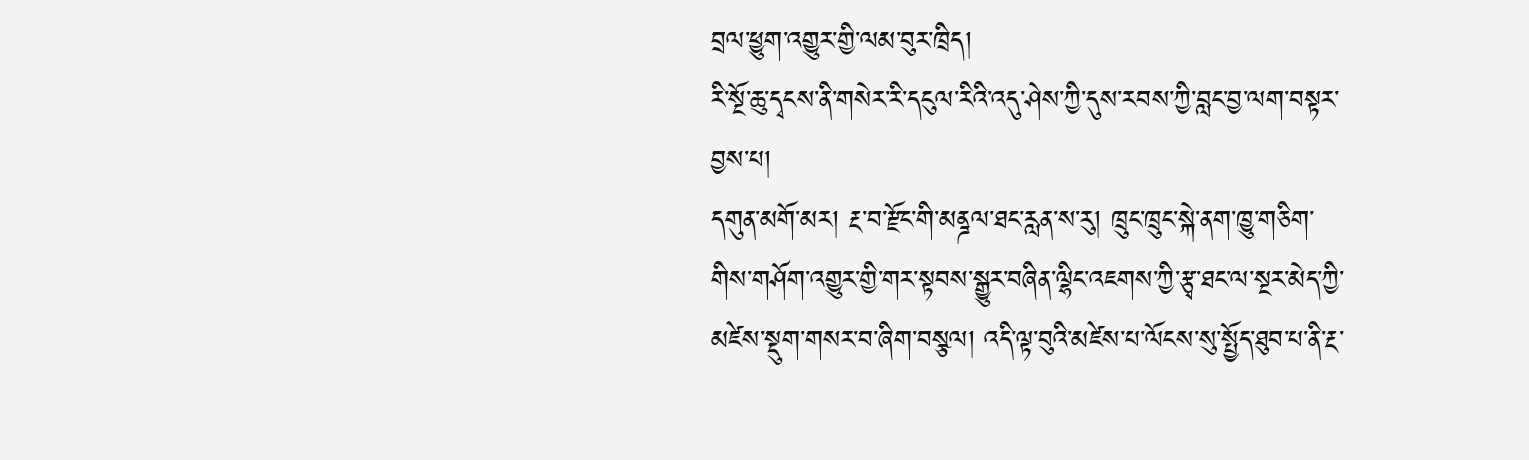བྲལ་ཕྱུག་འགྱུར་གྱི་ལམ་བུར་ཁྲིད།
རི་སྔོ་ཆུ་དྭངས་ནི་གསེར་རི་དངུལ་རིའི་འདུ་ཤེས་ཀྱི་དུས་རབས་ཀྱི་བླང་བྱ་ལག་བསྟར་བྱས་པ།
དགུན་མགོ་མར། རྔ་བ་རྫོང་གི་མནྜལ་ཐང་རླན་ས་རུ། ཁྲུང་ཁྲུང་སྐེ་ནག་ཁྱུ་གཅིག་གིས་གཤོག་འགྱུར་གྱི་གར་སྟབས་སྒྱུར་བཞིན་ལྷིང་འཇགས་ཀྱི་རྩྭ་ཐང་ལ་སྔར་མེད་ཀྱི་མཛེས་སྡུག་གསར་བ་ཞིག་བསྩལ། འདི་ལྟ་བུའི་མཛེས་པ་ལོངས་སུ་སྤྱོད་ཐུབ་པ་ནི་རྔ་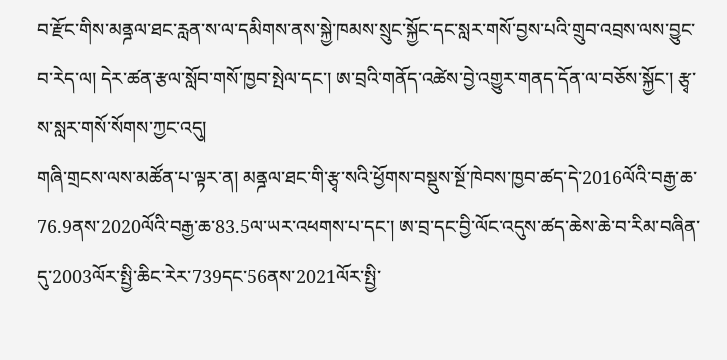བ་རྫོང་གིས་མནྜལ་ཐང་རླན་ས་ལ་དམིགས་ནས་སྐྱེ་ཁམས་སྲུང་སྐྱོང་དང་སླར་གསོ་བྱས་པའི་གྲུབ་འབྲས་ལས་བྱུང་བ་རེད་ལ། དེར་ཚན་རྩལ་སློབ་གསོ་ཁྱབ་སྤེལ་དང་། ཨ་བྲའི་གནོད་འཚེས་བྱེ་འགྱུར་གནད་དོན་ལ་བཅོས་སྐྱོང་། རྩྭ་ས་སླར་གསོ་སོགས་ཀྱང་འདུ།
གཞི་གྲངས་ལས་མཚོན་པ་ལྟར་ན། མནྜལ་ཐང་གི་རྩྭ་སའི་ཕྱོགས་བསྡུས་སྔོ་ཁེབས་ཁྱབ་ཚད་དེ་2016ལོའི་བརྒྱ་ཆ་76.9ནས་2020ལོའི་བརྒྱ་ཆ་83.5ལ་ཡར་འཕགས་པ་དང་། ཨ་བྲ་དང་བྱི་ལོང་འདུས་ཚད་ཆེས་ཆེ་བ་རིམ་བཞིན་དུ་2003ལོར་སྤྱི་ཆིང་རེར་739དང་56ནས་2021ལོར་སྤྱི་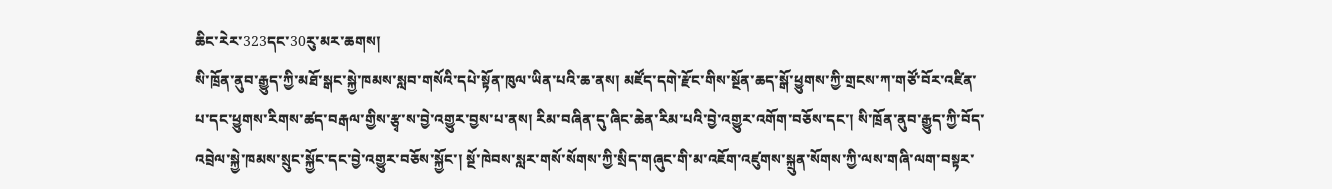ཆིང་རེར་323དང་30རུ་མར་ཆགས།
སི་ཁྲོན་ནུབ་རྒྱུད་ཀྱི་མཐོ་སྒང་སྐྱེ་ཁམས་སླབ་གསོའི་དཔེ་སྟོན་ཁུལ་ཡིན་པའི་ཆ་ནས། མཛོད་དགེ་རྫོང་གིས་སྔོན་ཆད་སྒོ་ཕྱུགས་ཀྱི་གྲངས་ཀ་གཙོ་བོར་འཛིན་པ་དང་ཕྱུགས་རིགས་ཚད་བརྒལ་གྱིས་རྩྭ་ས་བྱེ་འགྱུར་བྱས་པ་ནས། རིམ་བཞིན་དུ་ཞིང་ཆེན་རིམ་པའི་བྱེ་འགྱུར་འགོག་བཅོས་དང་། སི་ཁྲོན་ནུབ་རྒྱུད་ཀྱི་བོད་འབྲེལ་སྐྱེ་ཁམས་སྲུང་སྐྱོང་དང་བྱེ་འགྱུར་བཅོས་སྐྱོང་། སྔོ་ཁེབས་སླར་གསོ་སོགས་ཀྱི་སྲིད་གཞུང་གི་མ་འཇོག་འཛུགས་སྐྲུན་སོགས་ཀྱི་ལས་གཞི་ལག་བསྟར་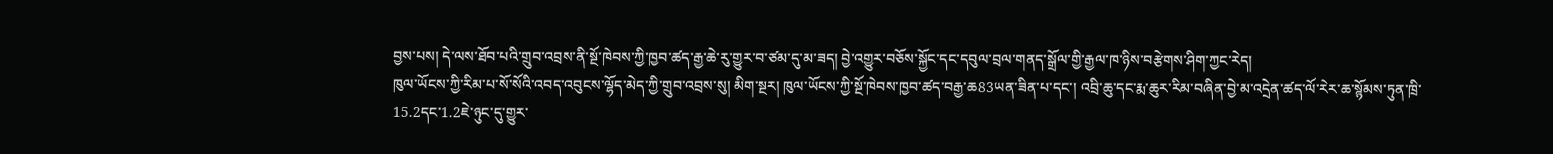བྱས་པས། དེ་ལས་ཐོབ་པའི་གྲུབ་འབྲས་ནི་སྔོ་ཁེབས་ཀྱི་ཁྱབ་ཚད་རྒྱ་ཆེ་རུ་གྱུར་བ་ཙམ་དུ་མ་ཟད། བྱེ་འགྱུར་བཅོས་སྐྱོང་དང་དབུལ་བྲལ་གནད་སྒྲོལ་གྱི་རྒྱལ་ཁ་ཉིས་བརྩེགས་ཤིག་ཀྱང་རེད།
ཁུལ་ཡོངས་ཀྱི་རིམ་པ་སོ་སོའི་འབད་འབུངས་ལྷོད་མེད་ཀྱི་གྲུབ་འབྲས་སུ། མིག་སྔར། ཁུལ་ཡོངས་ཀྱི་སྔོ་ཁེབས་ཁྱབ་ཚད་བརྒྱ་ཆ83ཡན་ཟིན་པ་དང་། འབྲི་ཆུ་དང་རྨ་ཆུར་རིམ་བཞིན་བྱེ་མ་འདྲེན་ཚད་ལོ་རེར་ཆ་སྙོམས་ཏུན་ཁྲི་15.2དང་1.2ཇེ་ཉུང་དུ་གྱུར་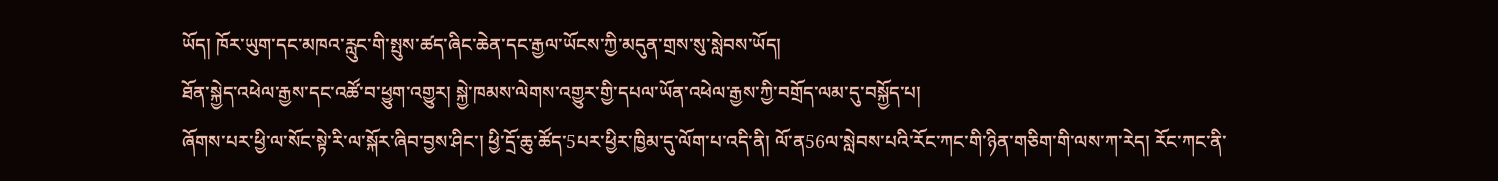ཡོད། ཁོར་ཡུག་དང་མཁའ་རླུང་གི་སྤུས་ཚད་ཞིང་ཆེན་དང་རྒྱལ་ཡོངས་ཀྱི་མདུན་གྲས་སུ་སླེབས་ཡོད།
ཐོན་སྐྱེད་འཕེལ་རྒྱས་དང་འཚོ་བ་ཕྱུག་འགྱུར། སྐྱེ་ཁམས་ལེགས་འགྱུར་གྱི་དཔལ་ཡོན་འཕེལ་རྒྱས་ཀྱི་བགྲོད་ལམ་དུ་བསྐྱོད་པ།
ཞོགས་པར་ཕྱི་ལ་སོང་སྟེ་རི་ལ་སྐོར་ཞིབ་བྱས་ཤིང་། ཕྱི་དྲོ་ཆུ་ཚོད་5པར་ཕྱིར་ཁྱིམ་དུ་ལོག་པ་འདི་ནི། ལོ་ན56ལ་སླེབས་པའི་རོང་ཀང་གི་ཉིན་གཅིག་གི་ལས་ཀ་རེད། རོང་ཀང་ནི་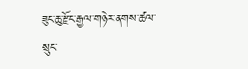ཟུང་ཆུ་རྫོང་རྒྱལ་གཉེར་ནགས་ཚལ་སྲུང་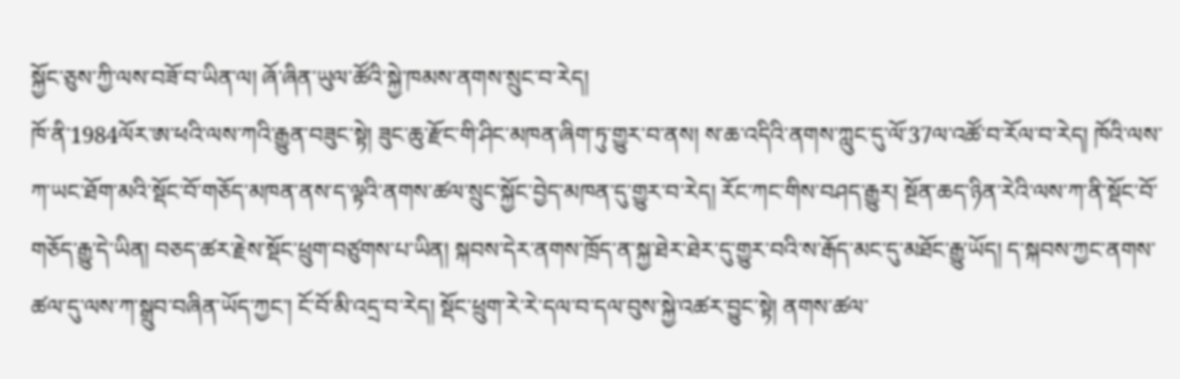སྐྱོང་ཅུས་ཀྱི་ལས་བཟོ་བ་ཡིན་ལ། ཞོ་ཞིན་ཡུལ་ཚོའི་སྐྱེ་ཁམས་ནགས་སྲུང་བ་རེད།
ཁོ་ནི་1984ལོར་ཨ་ཕའི་ལས་ཀའི་རྒྱུན་བཟུང་སྟེ། ཟུང་ཆུ་རྫོང་གི་ཤིང་མཁན་ཞིག་ཏུ་གྱུར་བ་ནས། ས་ཆ་འདིའི་ནགས་ཀླུང་དུ་ལོ་37ལ་འཚོ་བ་རོལ་བ་རེད། ཁོའི་ལས་ཀ་ཡང་ཐོག་མའི་སྡོང་བོ་གཅོད་མཁན་ནས་ད་ལྟའི་ནགས་ཚལ་སྲུང་སྐྱོང་བྱེད་མཁན་དུ་གྱུར་བ་རེད། རོང་ཀང་གིས་བཤད་རྒྱུར། སྔོན་ཆད་ཉིན་རེའི་ལས་ཀ་ནི་སྡོང་བོ་གཅོད་རྒྱུ་དེ་ཡིན། བཅད་ཚར་རྗེས་སྡོང་ཕྲུག་བཙུགས་པ་ཡིན། སྐབས་དེར་ནགས་ཁྲོད་ན་སྐྱ་ཐེར་ཐེར་དུ་གྱུར་བའི་ས་རྒོད་མང་དུ་མཐོང་རྒྱུ་ཡོད། ད་སྐབས་ཀྱང་ནགས་ཚལ་དུ་ལས་ཀ་སྒྲུབ་བཞིན་ཡོད་ཀྱང་། ངོ་བོ་མི་འདྲ་བ་རེད། སྡོང་ཕྲུག་རེ་རེ་དལ་བ་དལ་བུས་སྐྱེ་འཚར་བྱུང་སྟེ། ནགས་ཚལ་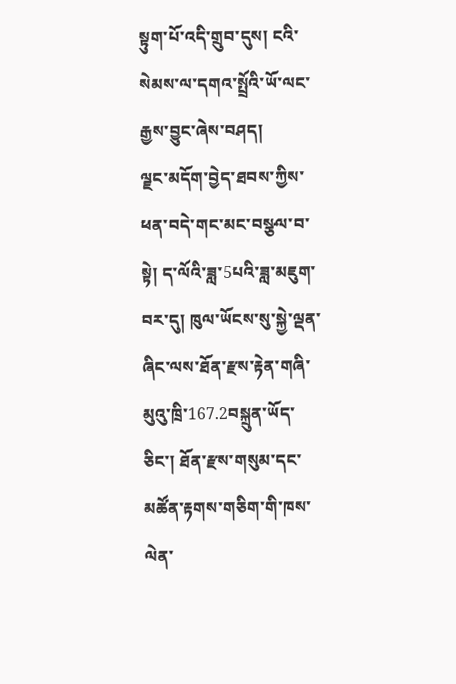སྟུག་པོ་འདི་གྲུབ་དུས། ངའི་སེམས་ལ་དགའ་སྤྲོའི་ཡོ་ལང་རྒྱས་བྱུང་ཞེས་བཤད།
ལྗང་མདོག་བྱེད་ཐབས་ཀྱིས་ཕན་བདེ་གང་མང་བསྩལ་བ་སྟེ། ད་ལོའི་ཟླ་5པའི་ཟླ་མཇུག་བར་དུ། ཁུལ་ཡོངས་སུ་སྐྱེ་ལྡན་ཞིང་ལས་ཐོན་རྫས་རྟེན་གཞི་མུའུ་ཁྲི་167.2བསྐྲུན་ཡོད་ཅིང་། ཐོན་རྫས་གསུམ་དང་མཚོན་རྟགས་གཅིག་གི་ཁས་ལེན་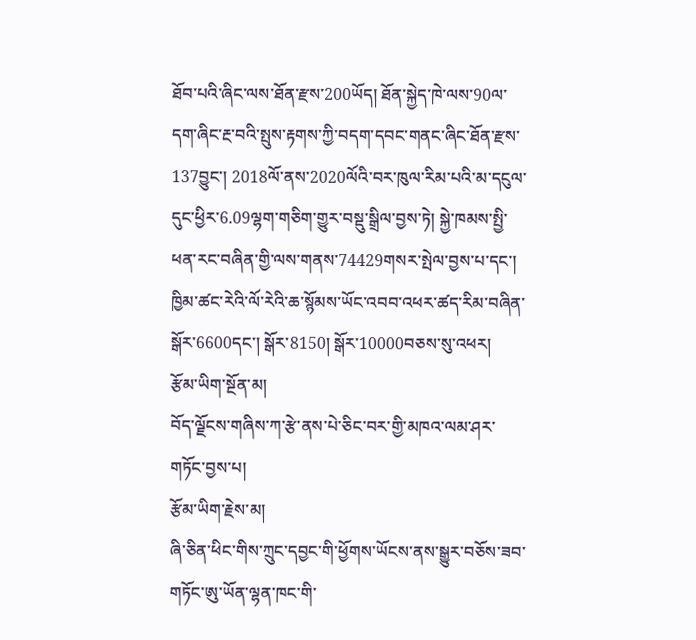ཐོབ་པའི་ཞིང་ལས་ཐོན་རྫས་200ཡོད། ཐོན་སྐྱེད་ཁེ་ལས་90ལ་དག་ཞིང་རྔ་བའི་སྤུས་རྟགས་ཀྱི་བདག་དབང་གནང་ཞིང་ཐོན་རྫས་137བྱུང་། 2018ལོ་ནས་2020ལོའི་བར་ཁུལ་རིམ་པའི་མ་དངུལ་དུང་ཕྱིར་6.09ལྷག་གཅིག་གྱུར་བསྡུ་སྒྲིལ་བྱས་ཏེ། སྐྱེ་ཁམས་སྤྱི་ཕན་རང་བཞིན་གྱི་ལས་གནས་74429གསར་སྤེལ་བྱས་པ་དང་། ཁྱིམ་ཚང་རེའི་ལོ་རེའི་ཆ་སྙོམས་ཡོང་འབབ་འཕར་ཚད་རིམ་བཞིན་སྒོར་6600དང་། སྒོར་8150། སྒོར་10000བཅས་སུ་འཕར།
རྩོམ་ཡིག་སྔོན་མ།
བོད་ལྗོངས་གཞིས་ཀ་རྩེ་ནས་པེ་ཅིང་བར་གྱི་མཁའ་ལམ་ཤར་གཏོང་བྱས་པ།
རྩོམ་ཡིག་རྗེས་མ།
ཞི་ཅིན་ཕིང་གིས་ཀྲུང་དབྱང་གི་ཕྱོགས་ཡོངས་ནས་སྒྱུར་བཅོས་ཟབ་གཏོང་ཨུ་ཡོན་ལྷན་ཁང་གི་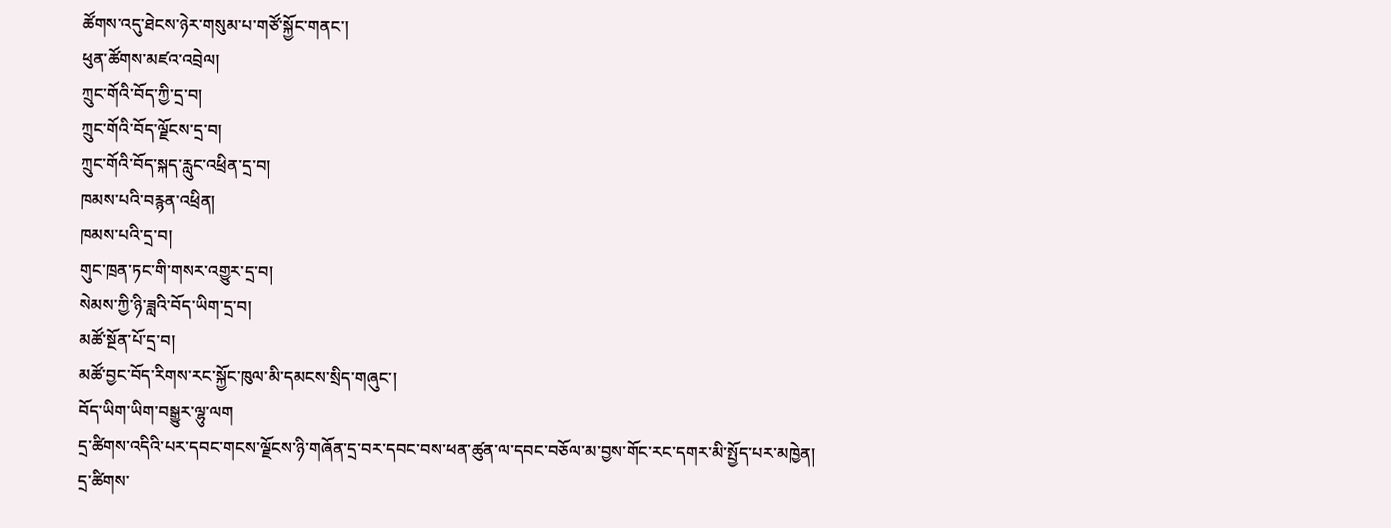ཚོགས་འདུ་ཐེངས་ཉེར་གསུམ་པ་གཙོ་སྐྱོང་གནང་།
ཕུན་ཚོགས་མཛའ་འབྲེལ།
ཀྲུང་གོའི་བོད་ཀྱི་དྲ་བ།
ཀྲུང་གོའི་བོད་ལྗོངས་དྲ་བ།
ཀྲུང་གོའི་བོད་སྐད་རླུང་འཕྲིན་དྲ་བ།
ཁམས་པའི་བརྙན་འཕྲིན།
ཁམས་པའི་དྲ་བ།
གུང་ཁྲན་ཏང་གི་གསར་འགྱུར་དྲ་བ།
སེམས་ཀྱི་ཉི་ཟླའི་བོད་ཡིག་དྲ་བ།
མཚོ་སྔོན་པོ་དྲ་བ།
མཚོ་བྱང་བོད་རིགས་རང་སྐྱོང་ཁུལ་མི་དམངས་སྲིད་གཞུང་།
བོད་ཡིག་ཡིག་བསྒྱུར་ལྷུ་ལག
དྲ་ཚིགས་འདིའི་པར་དབང་གངས་ལྗོངས་ཉི་གཞོན་དྲ་བར་དབང་བས་ཕན་ཚུན་ལ་དབང་བཅོལ་མ་བྱས་གོང་རང་དགར་མི་སྤྱོད་པར་མཁྱེན།
དྲ་ཚིགས་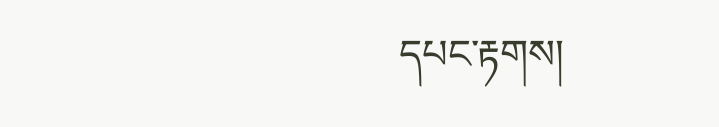དཔང་རྟགས།